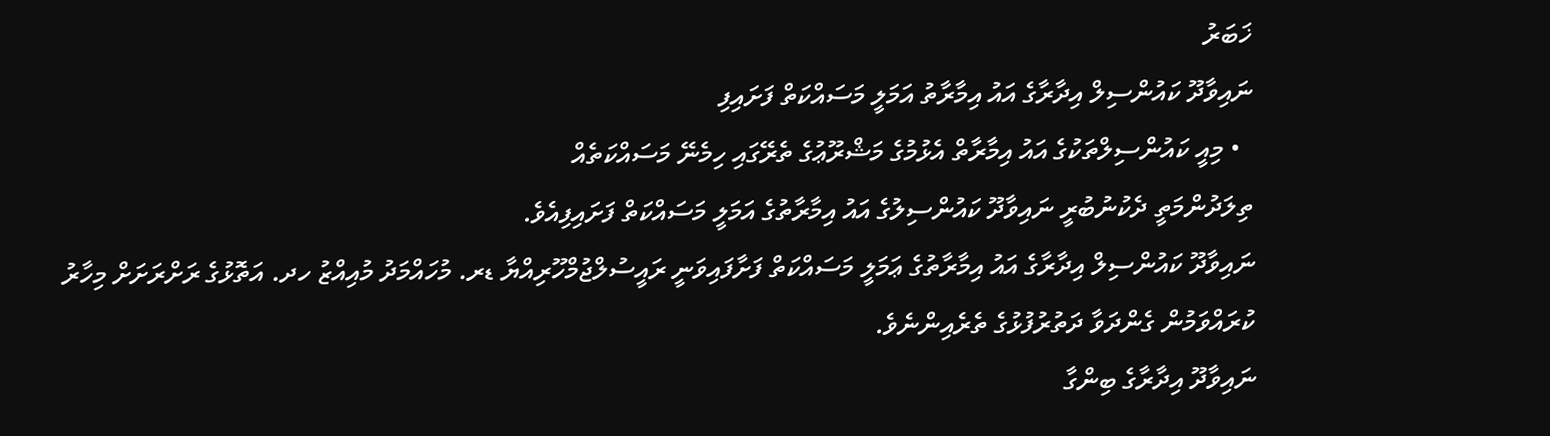ޚަބަރު
ނައިވާދޫ ކައުންސިލް އިދާރާގެ އައު އިމާރާތު އަމަލީ މަސައްކަތް ފަށައިފި
  • މިއީ ކައުންސިލްތަކުގެ އައު އިމާރާތް އެޅުމުގެ މަޝްރޫޢުގެ ތެރޭގައި ހިމެނޭ މަސައްކަތެއް
ތިލަދުންމަތީ ދެކުނުބުރީ ނައިވާދޫ ކައުންސިލުގެ އައު އިމާރާތުގެ އަމަލީ މަސައްކަތް ފަށައިފިއެވެ.
ނައިވާދޫ ކައުންސިލް އިދާރާގެ އައު އިމާރާތުގެ ޢަމަލީ މަސައްކަތް ފަށާފައިވަނީ ރައީސުލްޖުމްހޫރިއްޔާ ޑރ. މުހައްމަދު މުއިއްޒު ހދ. އަތޮޅުގެ ރަށްރަށަށް މިހާރު ކުރައްވަމުން ގެންދަވާ ދަތުރުފުޅުގެ ތެރެއިންނެވެ.
ނައިވާދޫ އިދާރާގެ ބިންގާ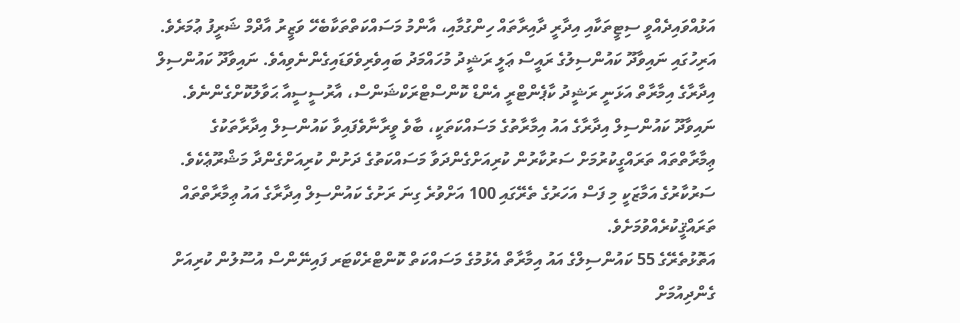އަޅުއްވައިދެއްވީ ސިޓީތަކާއި އިދާރީ ދާއިރާތައް ހިންގުމާއި، އާންމު މަސައްކަތްތަކާބެހޭ ވަޒީރު އާދްމް ޝަރީފު ޢުމަރެވެ. އަރިހުގައި ނައިވާދޫ ކައުންސިލުގެ ރައީސް ޢަލީ ރަޝީދު މުހައްމަދު ބައިވެރިވެވަޑައިގެންނެވިއެވެ. ނައިވާދޫ ކައުންސިލް އިދާރާގެ އިމާރާތް އަޅަނީ ރަޝީދު ކާޕެންޓްރީ އެންޑް ކޮންސްޓްރަކްޝަންސް، އާރުސީސީއާ ޙަވާލުކޮށްގެންނެވެ.
ނައިވާދޫ ކައުންސިލް އިދާރާގެ އައު އިމާރާތުގެ މަސައްކަތަކީ، ބާވެ ވީރާނާވެފައިވާ ކައުންސިލް އިދާރާތަކުގެ ޢިމާރާތްތައް ތަރައްގީކުރުމަށް ސަރުކާރުން ކުރިއަށްގެންދަވާ މަސައްކަތުގެ ދަށުން ކުރިއަށްގެންދާ މަޝްރޫޢެކެވެ. ސަރުކާރުގެ އަމާޒަކީ މި ފަސް އަހަރުގެ ތެރޭގައި 100 އަށްވުރެ ގިނަ ރަށުގެ ކައުންސިލް އިދާރާގެ އައު ޢިމާރާތްތައް ތަރައްޤީކުރެއްވުމަށެވެ.
އަތޮޅުތެރޭގެ 55 ކައުންސިލްގެ އައު އިމާރާތް އެޅުމުގެ މަސައްކަތް ކޮންޓްރެކްޓަރ ފައިނޭންސް އުސޫލުން ކުރިއަށް ގެންދިއުމަށް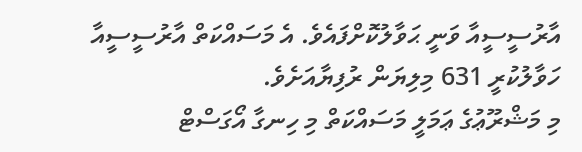އާރުސީސީއާ ވަނީ ޙަވާލުކޮށްފައެވެ. އެ މަސައްކަތް އާރުސީސީއާ ހަވާލުކުރީ 631 މިލިޔަން ރުފިޔާއަށެވެ.
މި މަޝްރޫޢުގެ ޢަމަލީ މަސައްކަތް މި ހިނގާ އޯގަސްޓް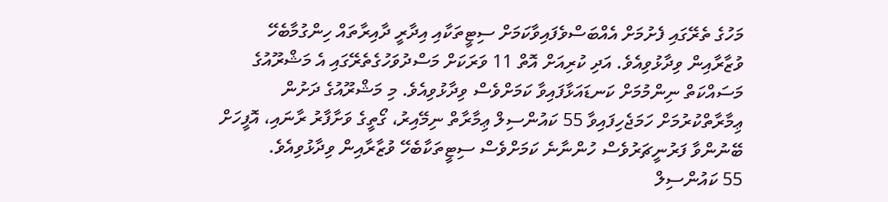މަހުގެ ތެރޭގައި ފެށުމަށް އެއްބަސްވެފައިވާކަމަށް ސިޓީތަކާއި އިދާރީ ދާއިރާތައް ހިންގުމާބެހޭ ވުޒާރާއިން ވިދާޅުވިއެވެ. އަދި ކުރިއަށް އޮތް 11 ވަރަކަށް މަސްދުވަހުގެތެރޭގައި އެ މަޝްރޫއުގެ މަސައްކަތް ނިންމުމަށް ކަނޑައަޅާފައިވާ ކަމަށްވެސް ވިދާޅުވިއެވެ. މި މަޝްރޫއުގެ ދަށުން ޢިމާރާތްކުރުމަށް ހަމަޖެހިފައިވާ 55 ކައުންސިލް ޢިމާރާތް ނިމޭއިރު، ގޯތީގެ ވަށާފާރު ރާނައި، އޮފީހަށް ބޭނުންވާ ފަރުނީޗަރުވެސް ހުންނާނެ ކަމަށްވެސް ސިޓީތަކާބެހޭ ވުޒާރާއިން ވިދާޅުވިއެވެ.
55 ކައުންސިލް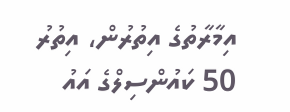އިމާރާތުގެ އިތުރުން، އިތުރު 50 ކައުންސިލްގެ އައު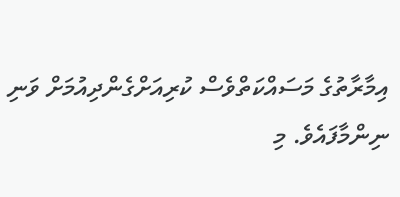އިމާރާތުގެ މަސައްކަތްވެސް ކުރިއަށްގެންދިއުމަށް ވަނި ނިންމާފައެވެ. މި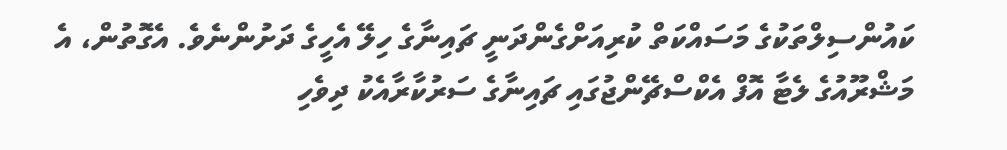ކައުންސިލްތަކުގެ މަސައްކަތް ކުރިއަށްގެންދަނީ ޗައިނާގެ ހިލޭ އެހީގެ ދަށުންނެވެ. އެގޮތުން، އެ މަޝްރޫއުގެ ލެޓާ އޮފް އެކްސްޗޭންޖުގައި ޗައިނާގެ ސަރުކާރާއެކު ދިވެހި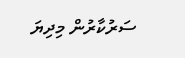ސަރުކާރުން މިދިޔަ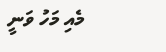މެއި މަހު ވަނީ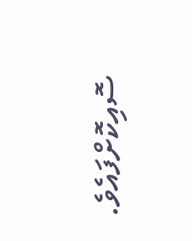ސޮއިކޮށްފައެވެ.